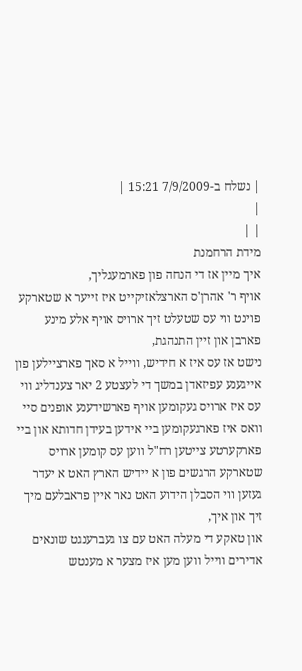| נשלח ב-7/9/2009 15:21 |
|
| |
מידת הרחמנת
איך מיין אז די הנחה פון פארמעגליך,
אויף ר' אהרן'ס הארצלאזיקייט איז זייער א שטארקע פוינט ווי עס שטעלט זיך ארויס אויף אלע מינע פארבן און זיין התנהגת,
נישט אז עס איז א חידיש, ווייל א סאך פארציילען פון אייגענע עפיזאדן במשך די לעצטע 2 יאר צענדליג ווי עס איז ארויס געקומען אויף פארשידענע אופנים סיי וואס איז פארגעקומען ביי אידען בעידן חדותא און ביי פארקערטע צייטען רח"ל ווען עס קומען ארויס שטארקע הרגשים פון א יידיש הארץ האט א יעדר געזען ווי הסבלן הידוע האט נאר איין פראבלעם מיך זיך און איך,
און טאקע די מעלה האט עם צו געברענגט שונאים אדירים ווייל ווען מען איז מצער א מענטש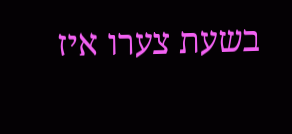בשעת צערו איז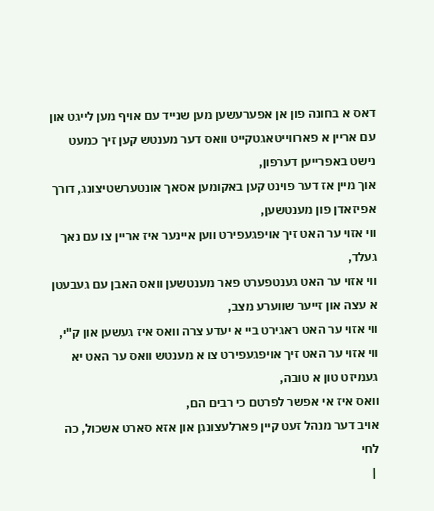דאס א בחונה פון אן אפערעשען מען שנייד עם אויף מען לייגט און עם אריין א פארווייטאגטקייט וואס דער מענטש קען זיך כמעט נישט באפרייען דערפון,
אוך מיין אז דער פוינט קען באקומען אסאך אונטערשטיצונג, דורך אפיזאדן פון מענטשען,
ווי אזוי ער האט זיך אויפגעפירט ווען איינער איז אריין צו עם נאך געלד,
ווי אזוי ער האט גענטפערט פאר מענטשען וואס האבן עם געבעטן א עצה און זייער שווערע מצב,
ווי אזוי ער האט ראגירט ביי א יעדע צרה וואס איז געשען און ק"י,
ווי אזוי ער האט זיך אויפגעפירט צו א מענטש וואס ער האט יא געמיזט טון א טובה,
וואס איז אי אפשר לפרטם כי רבים הם,
אויב דער מנהל זעט קיין פארלעצונגן און אזא סארט אשכול, כה לחי
 |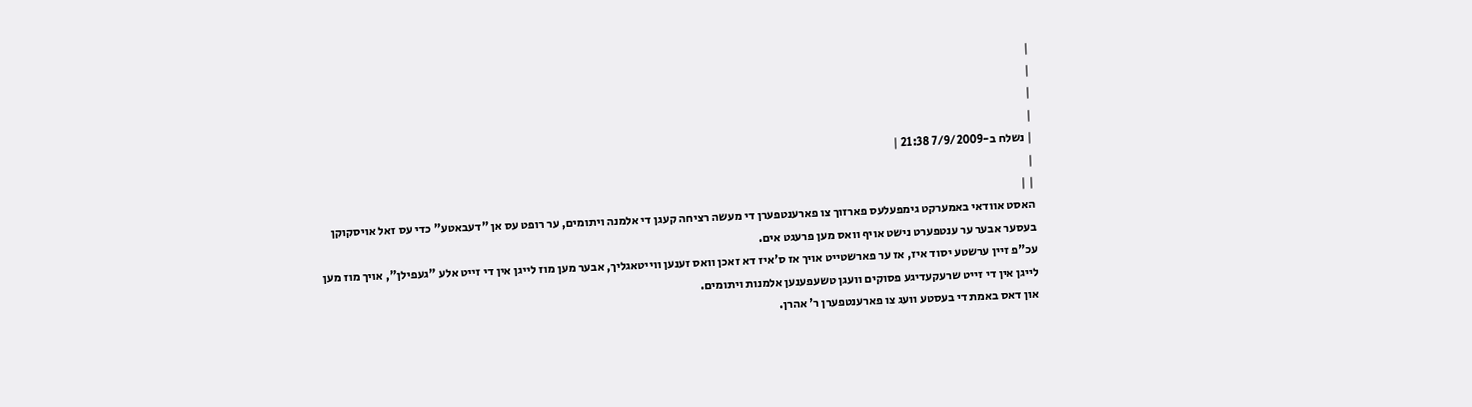|
|
|
|
| נשלח ב-7/9/2009 21:38 |
|
| |
האסט אוודאי באמערקט גימפעלעס פארזוך צו פארענטפערן די מעשה רציחה קעגן די אלמנה ויתומים, ער רופט עס אן "דעבאטע" כדי עס זאל אויסקוקן בעסער אבער ער ענטפערט נישט אויף וואס מען פרעגט אים.
עכ"פ זיין ערשטע יסוד איז, אז ער פארשטייט אויך אז ס'איז דא זאכן וואס זענען ווייטאגליך, אבער מען מוז לייגן אין די זייט אלע "געפילן", אויך מוז מען לייגן אין די זייט שרעקעדיגע פסוקים וועגן טשעפענען אלמנות ויתומים.
און דאס באמת די בעסטע וועג צו פארענטפערן ר' אהרן.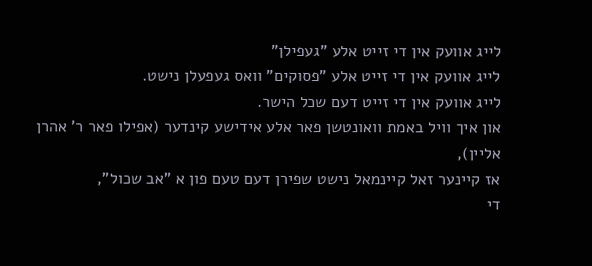לייג אוועק אין די זייט אלע "געפילן"
לייג אוועק אין די זייט אלע "פסוקים" וואס געפעלן נישט.
לייג אוועק אין די זייט דעם שכל הישר.
און איך וויל באמת וואונטשן פאר אלע אידישע קינדער (אפילו פאר ר' אהרן אליין),
אז קיינער זאל קיינמאל נישט שפירן דעם טעם פון א "אב שכול",
די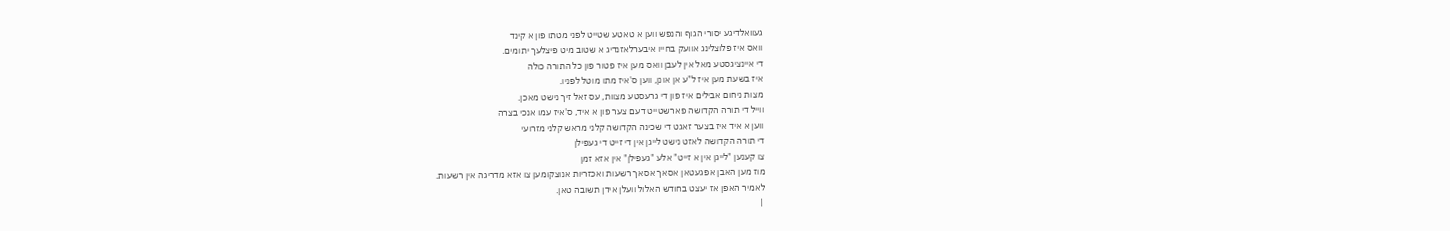געוואלדיגע יסורי הגוף והנפש ווען א טאטע שטייט לפני מטתו פון א קינד
וואס איז פלוצלינג אוועק בחייו איבערלאזנדיג א שטוב מיט פיצלעך יתומים.
די איינציגסטע מאל אין לעבן וואס מען איז פטור פון כל התורה כולה
איז בשעת מען איז ל"ע אן אונן, ווען ס'איז מתו מוטל לפניו.
מצות ניחום אבילים איז פון די גרעסטע מצוות, עס זאל זיך נישט מאכן.
ווייל די תורה הקדושה פארשטייט דעם צער פון א איד, ס'איז עמו אנכי בצרה
ווען א איד איז בצער זאגט די שכינה הקדושה קלני מראש קלני מזרועי
די תורה הקדושה לאזט נישט לייגן אין די זייט די געפילן
צו קענען "לייגן אין א זייט" אלע "געפילן" אין אזא זמן
מוז מען האבן אפגעטאן אסאך אסאך רשעות ואכזריות אנוצקומען צו אזא מדריגה אין רשעות.
לאמיר האפן אז יעצט בחודש האלול וועלן אידן תשובה טאן.
 |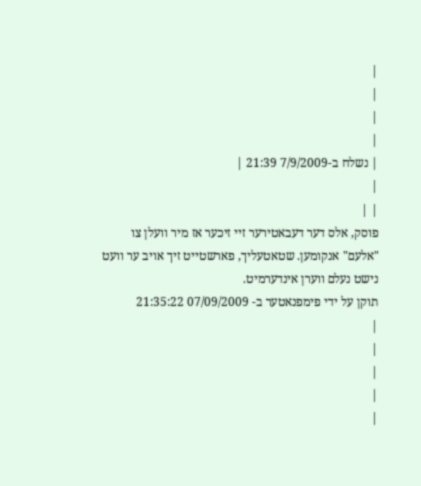|
|
|
|
| נשלח ב-7/9/2009 21:39 |
|
| |
פוסק, אלס דער דעבאטירער זיי זיכער אז מיר וועלן צו "אלעם" אנקומען. שטאטעליך, פארשטייט זיך אויב ער וועט נישט נעלם ווערן אינדערמיט.
תוקן על ידי פימפנאטער ב- 07/09/2009 21:35:22
|
|
|
|
|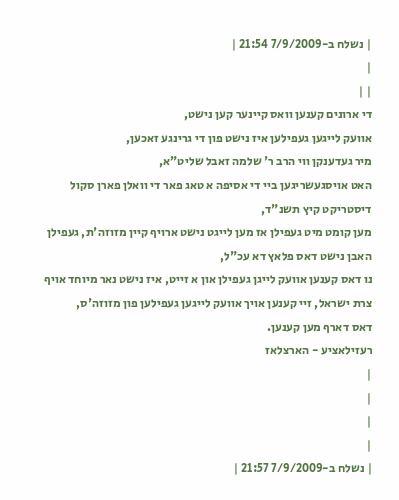| נשלח ב-7/9/2009 21:54 |
|
| |
די ארונים קענען וואס קיינער קען נישט,
אוועק לייגען געפילען איז נישט פון די גרינגע זאכען,
מיר געדענקן ווי הרב ר' שלמה זאבל שליט"א,
האט אויסגעשריגען ביי די אסיפה א טאג פאר די וואלן פארן סקול דיסטריקט קיץ תשנ"ד,
מען קומט מיט געפילן אז מען לייגט נישט ארויף קיין מזוזה'ת, געפילן האבן נישט דאס פלאץ דא עכ"ל,
נו דאס קענען אוועק לייגן געפילן און א זייט, איז נישט נאר מיוחד אויף צרת ישראל, זיי קענען אויך אוועק לייגען געפילען פון מזוזה'ס,
דאס דארף מען קענען.
רעזילאציע - הארצלאז
|
|
|
|
| נשלח ב-7/9/2009 21:57 |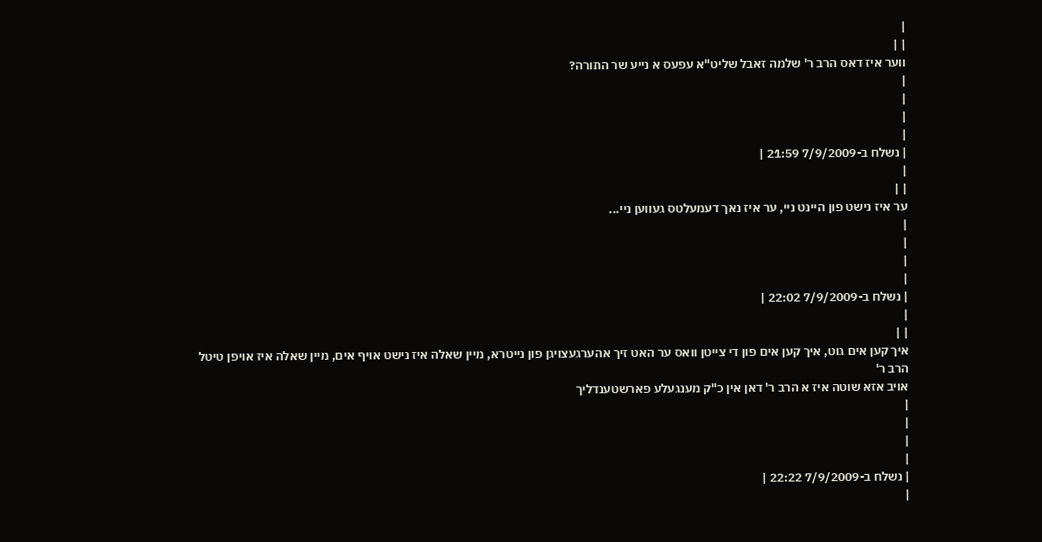|
| |
ווער איז דאס הרב ר' שלמה זאבל שליט"א עפעס א נייע שר התורה?
|
|
|
|
| נשלח ב-7/9/2009 21:59 |
|
| |
ער איז נישט פון היינט ניי, ער איז נאך דעמעלטס געווען ניי...
|
|
|
|
| נשלח ב-7/9/2009 22:02 |
|
| |
איך קען אים גוט, איך קען אים פון די צייטן וואס ער האט זיך אהערגעצויגן פון נייטרא, מיין שאלה איז נישט אויף אים, מיין שאלה איז אויפן טיטל הרב ר'
אויב אזא שוטה איז א הרב ר' דאן אין כ"ק מענגעלע פארשטענדליך
|
|
|
|
| נשלח ב-7/9/2009 22:22 |
|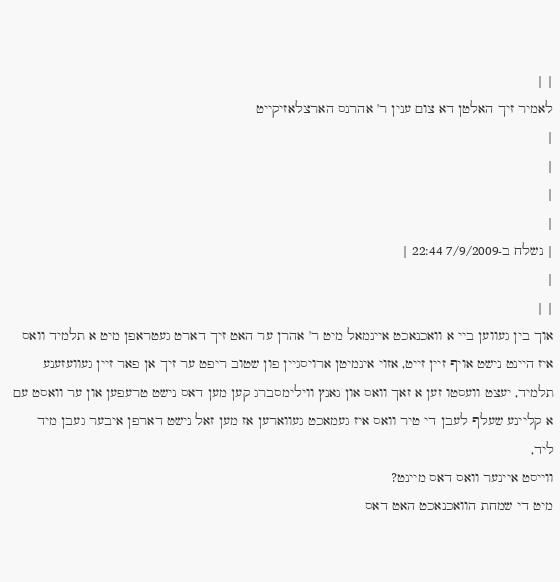| |
לאמיר זיך האלטן דא צום ענין ר' אהרנס הארצלאזיקייט
|
|
|
|
| נשלח ב-7/9/2009 22:44 |
|
| |
אוך בין געווען ביי א וואכנאכט איינמאל מיט ר' אהרן ער האט זיך דארט געטראפן מיט א תלמיד וואס איז היינט נישט אויף זיין זייט, אזוי אינמיטן ארויסגיין פון שטוב ריפט ער זיך אן פאר זיין געוועזענע תלמיד, יעצט וועסטו זען א זאך וואס און גאנץ ווילימסברג קען מען דאס נישט טרעפען און ער וואסט עם א קליינע שעלף לעבן די טיר וואס איז געמאכט געווארען אז מען זאל נישט דארפן איבער געבן מיד ליד,
ווייסט איינער וואס דאס מיינט?
מיט די שמחת הוואכנאכט האט דאס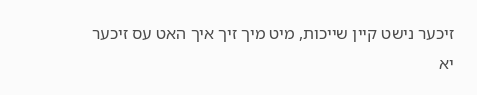זיכער נישט קיין שייכות, מיט מיך זיך איך האט עס זיכער יא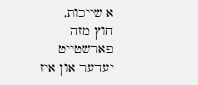א שייכות,
חוץ מזה פארשטייט יעדער און איז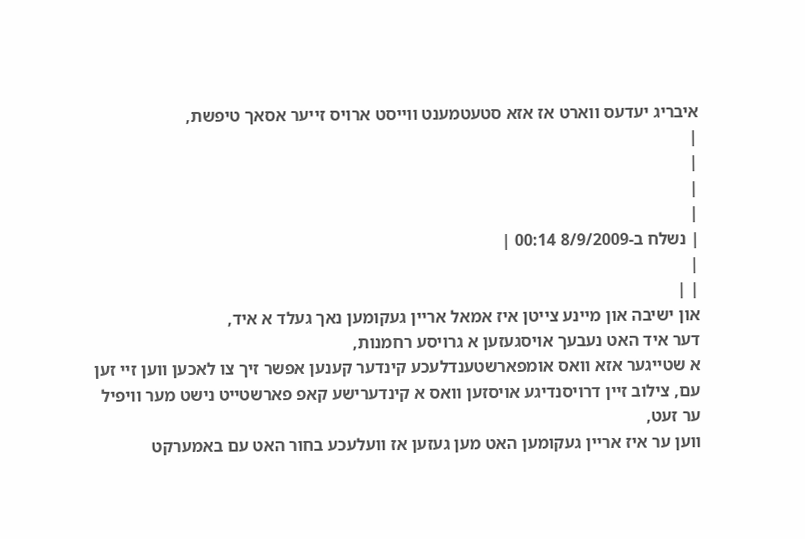איבריג יעדעס ווארט אז אזא סטעטמענט ווייסט ארויס זייער אסאך טיפשת,
|
|
|
|
| נשלח ב-8/9/2009 00:14 |
|
| |
און ישיבה און מיינע צייטן איז אמאל אריין געקומען נאך געלד א איד,
דער איד האט נעבעך אויסגעזען א גרויסע רחמנות,
א שטייגער אזא וואס אומפארשטענדלעכע קינדער קענען אפשר זיך צו לאכען ווען זיי זען עם, צילוב זיין דרויסנדיגע אויסזען וואס א קינדערישע קאפ פארשטייט נישט מער וויפיל ער זעט,
ווען ער איז אריין געקומען האט מען געזען אז וועלעכע בחור האט עם באמערקט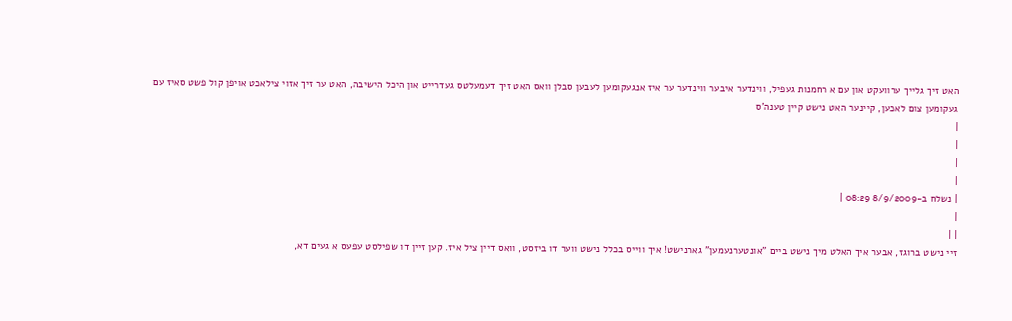האט זיך גלייך ערוועקט און עם א רחמנות געפיל, ווינדער איבער ווינדער ער איז אנגעקומען לעבען סבלן וואס האט זיך דעמעלטס געדרייט און היכל הישיבה, האט ער זיך אזוי צילאכט אויפן קול פשט סאיז עם געקומען צום לאכען, קיינער האט נישט קיין טענה'ס
|
|
|
|
| נשלח ב-8/9/2009 08:29 |
|
| |
זיי נישט ברוגז, אבער איך האלט מיך נישט ביים "אונטערנעמען" גארנישט! איך ווייס בכלל נישט ווער דו ביזסט, וואס דיין ציל איז. קען זיין דו שפילסט עפעס א געים דא,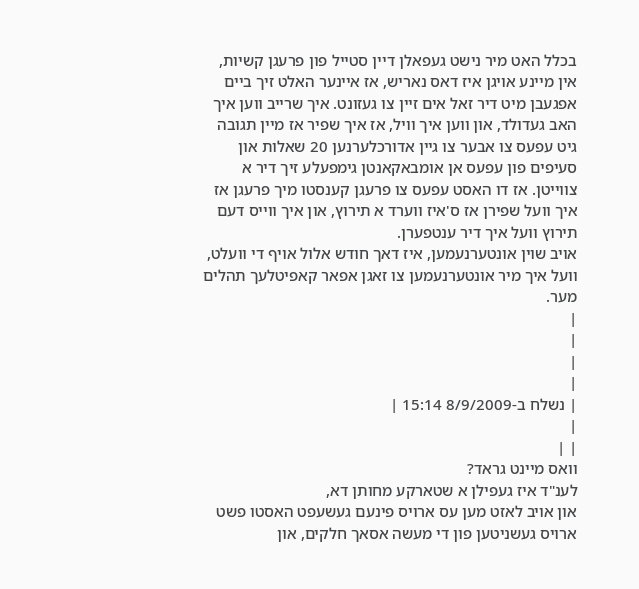בכלל האט מיר נישט געפאלן דיין סטייל פון פרעגן קשיות, אין מיינע אויגן איז דאס נאריש, אז איינער האלט זיך ביים אפגעבן מיט דיר זאל אים זיין צו געזונט. איך שרייב ווען איך האב געדולד, און ווען איך וויל, אז איך שפיר אז מיין תגובה גיט עפעס צו אבער צו גיין אדורכלערנען 20 שאלות און סעיפים פון עפעס אן אומבאקאנטן גימפעלע זיך דיר א צווייטן. אז דו האסט עפעס צו פרעגן קענסטו מיך פרעגן אז איך וועל שפירן אז ס'איז ווערד א תירוץ, און איך ווייס דעם תירוץ וועל איך דיר ענטפערן.
אויב שוין אונטערנעמען, איז דאך חודש אלול אויף די וועלט, וועל איך מיר אונטערנעמען צו זאגן אפאר קאפיטלעך תהלים מער.
|
|
|
|
| נשלח ב-8/9/2009 15:14 |
|
| |
וואס מיינט גראד?
לענ"ד איז געפילן א שטארקע מחותן דא,
און אויב לאזט מען עס ארויס פינעם געשעפט האסטו פשט ארויס געשניטען פון די מעשה אסאך חלקים, און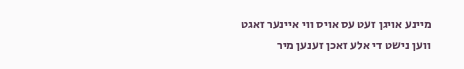מיינע אויגן זעט עס אויס ווי איינער זאגט ווען נישט די אלע זאכן זענען מיר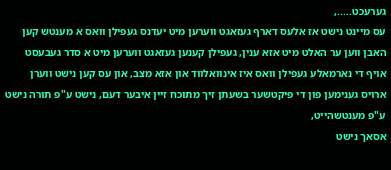גערעכט.....,
עס מיינט נישט אז אלעס דארף געזאגט ווערען מיט יעדנס געפילן וואס א מענטש קען האבן ווען ער האלט מיט אזא ענין, געפילן קענען געזאגט ווערען מיט א סדר געבעסט אויף די נארמאלע געפילן וואס איז אינוואלווד און אזא מצב, און עס קען נישט ווערן ארויס גענימען פון די פיקטשער בשעתן זיך מתוכח זיין איבער דעם, נישט ע"פ תורה נישט ע"פ מענטשהייט,
אסאך נישט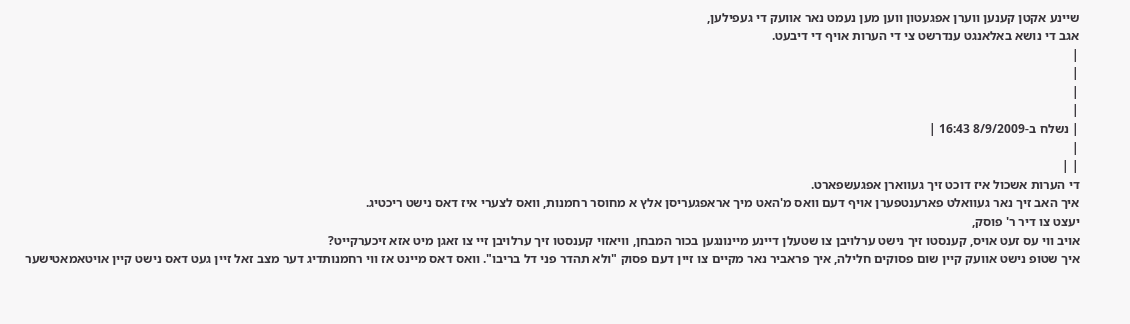שיינע אקטן קענען ווערן אפגעטון ווען מען נעמט נאר אוועק די געפילען,
אגב די נושא באלאנגט ענדרשט צי די הערות אויף די דיבעט.
|
|
|
|
| נשלח ב-8/9/2009 16:43 |
|
| |
די הערות אשכול איז דוכט זיך געווארן אפגעשפארט.
איך האב זיך נאר געוואלט פארענטפערן אויף דעם וואס מ'האט מיך אראפגעריסן אלץ א מחוסר רחמנות, וואס לצערי איז דאס נישט ריכטיג.
יעצט צו דיר ר' פוסק,
אויב ווי עס זעט אויס, קענסטו זיך נישט ערלויבן צו שטעלן דיינע מיינונגען בכור המבחן, וויאזוי קענסטו זיך ערלויבן זיי צו זאגן מיט אזא זיכערקייט?
איך שטופ נישט אוועק קיין שום פסוקים חלילה, איך פראביר נאר מקיים צו זיין דעם פסוק "ולא תהדר פני דל בריבו". וואס דאס מיינט אז ווי רחמנותדיג דער מצב זאל זיין געט דאס נישט קיין אויטאמאטישער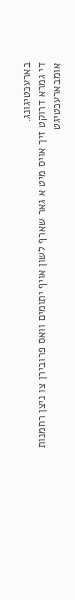בארעכטיגונג.
די גמרא דרוקט זיך אויס מיט א גאר שארף לשון אויף יתומים וואס פרובירן צו ניצן רחמנות אומבארעכטיגט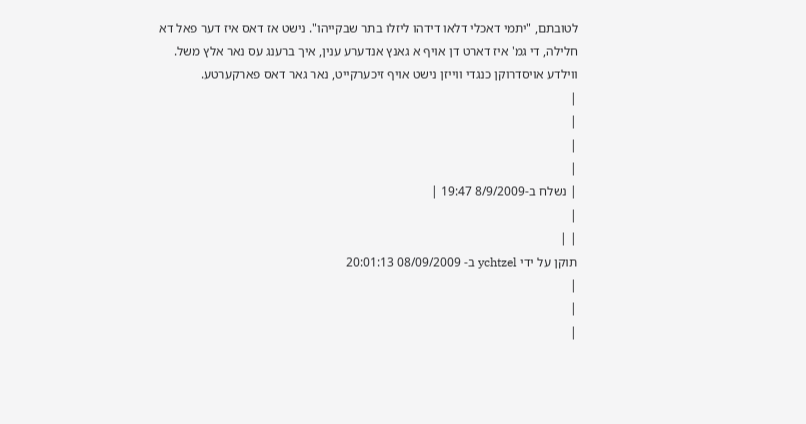לטובתם, "יתמי דאכלי דלאו דידהו ליזלו בתר שבקייהו". נישט אז דאס איז דער פאל דא חלילה, די גמ' איז דארט דן אויף א גאנץ אנדערע ענין, איך ברענג עס נאר אלץ משל.
ווילדע אויסדרוקן כנגדי ווייזן נישט אויף זיכערקייט, נאר גאר דאס פארקערטע.
|
|
|
|
| נשלח ב-8/9/2009 19:47 |
|
| |
תוקן על ידי ychtzel ב- 08/09/2009 20:01:13
|
|
|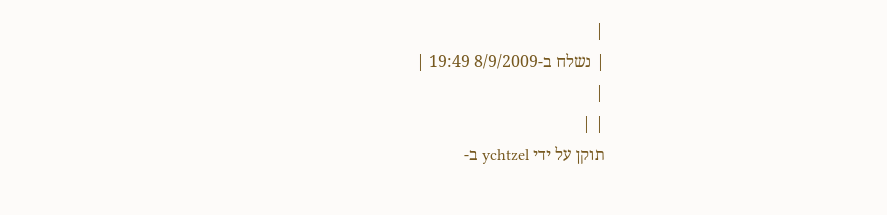|
| נשלח ב-8/9/2009 19:49 |
|
| |
תוקן על ידי ychtzel ב-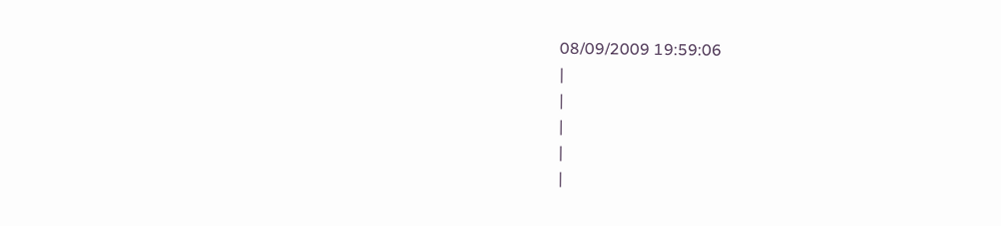08/09/2009 19:59:06
|
|
|
|
|